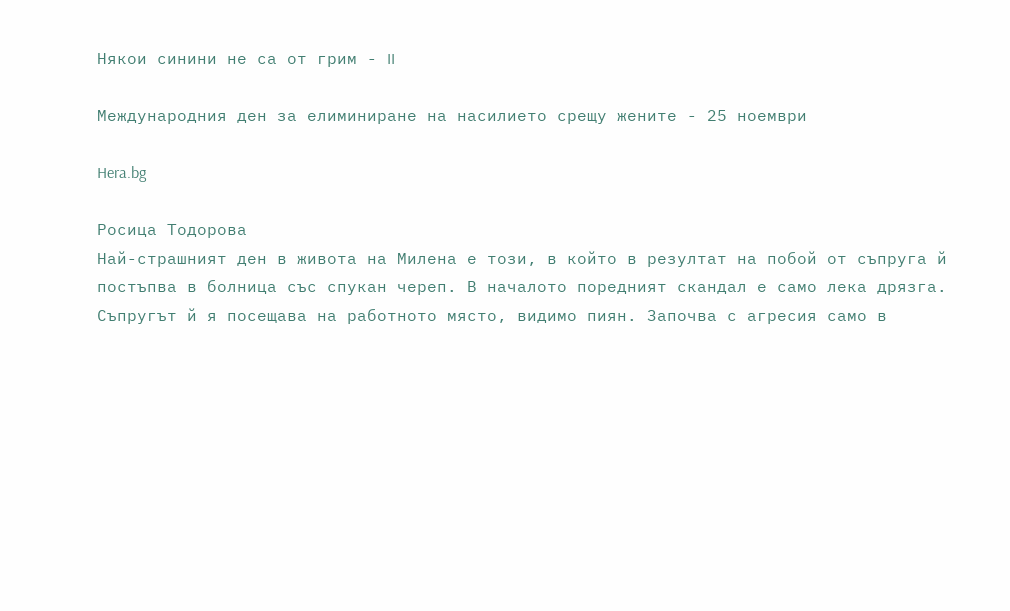Някои синини не са от грим - II

Международния ден за елиминиране на насилието срещу жените - 25 ноември

Hera.bg

Росица Тодорова
Най-страшният ден в живота на Милена е този, в който в резултат на побой от съпруга й постъпва в болница със спукан череп. В началото поредният скандал е само лека дрязга. Съпругът й я посещава на работното място, видимо пиян. Започва с агресия само в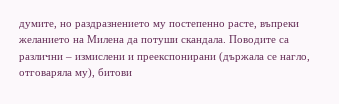думите, но раздразнението му постепенно расте, въпреки желанието на Милена да потуши скандала. Поводите са различни – измислени и преекспонирани (държала се нагло, отговаряла му), битови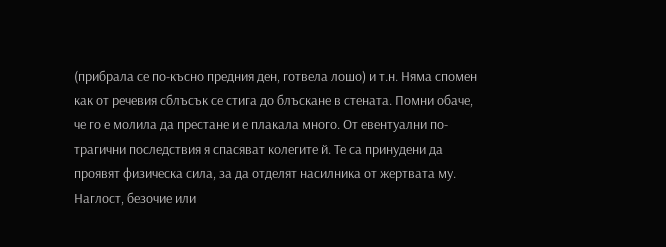(прибрала се по-късно предния ден, готвела лошо) и т.н. Няма спомен как от речевия сблъсък се стига до блъскане в стената. Помни обаче, че го е молила да престане и е плакала много. От евентуални по-трагични последствия я спасяват колегите й. Те са принудени да проявят физическа сила, за да отделят насилника от жертвата му. Наглост, безочие или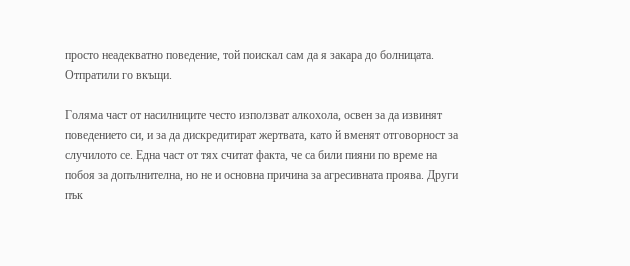просто неадекватно поведение, той поискал сам да я закара до болницата. Отпратили го вкъщи.

Голяма част от насилниците често използват алкохола, освен за да извинят поведението си, и за да дискредитират жертвата, като й вменят отговорност за случилото се. Една част от тях считат факта, че са били пияни по време на побоя за допълнителна, но не и основна причина за агресивната проява. Други пък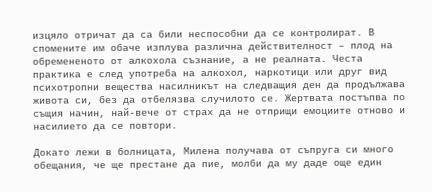изцяло отричат да са били неспособни да се контролират. В спомените им обаче изплува различна действителност – плод на обремененото от алкохола съзнание, а не реалната. Честа практика е след употреба на алкохол, наркотици или друг вид психотропни вещества насилникът на следващия ден да продължава живота си, без да отбелязва случилото се. Жертвата постъпва по същия начин, най-вече от страх да не отприщи емоциите отново и насилието да се повтори.

Докато лежи в болницата, Милена получава от съпруга си много обещания, че ще престане да пие, молби да му даде още един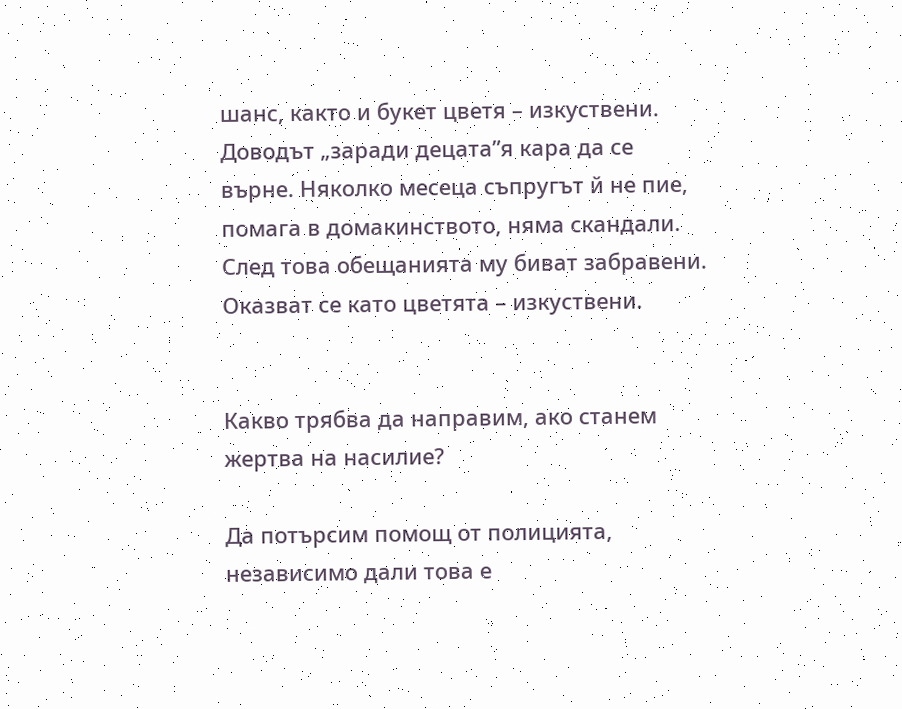шанс, както и букет цветя – изкуствени. Доводът „заради децата”я кара да се върне. Няколко месеца съпругът й не пие, помага в домакинството, няма скандали. След това обещанията му биват забравени. Оказват се като цветята – изкуствени.


Какво трябва да направим, ако станем жертва на насилие?

Да потърсим помощ от полицията, независимо дали това е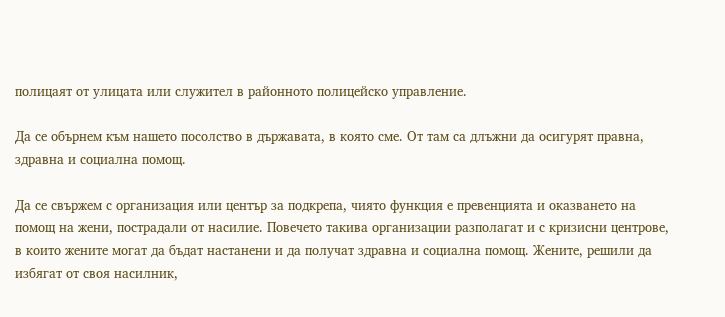полицаят от улицата или служител в районното полицейско управление.

Да се обърнем към нашето посолство в държавата, в която сме. От там са длъжни да осигурят правна, здравна и социална помощ.

Да се свържем с организация или център за подкрепа, чиято функция е превенцията и оказването на помощ на жени, пострадали от насилие. Повечето такива организации разполагат и с кризисни центрове, в които жените могат да бъдат настанени и да получат здравна и социална помощ. Жените, решили да избягат от своя насилник,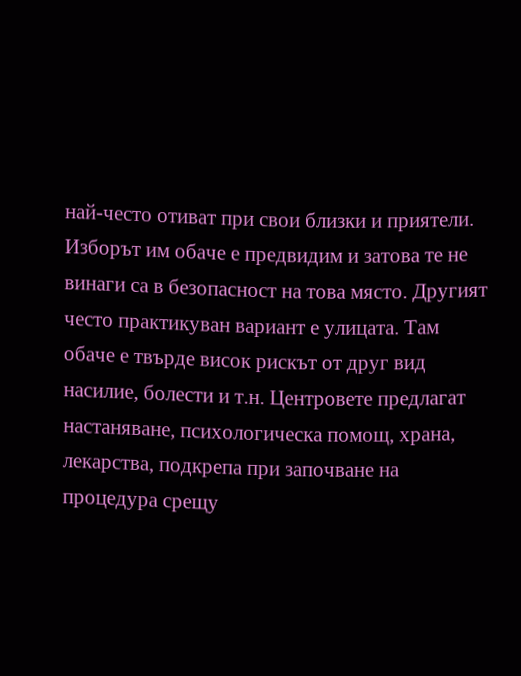най-често отиват при свои близки и приятели. Изборът им обаче е предвидим и затова те не винаги са в безопасност на това място. Другият често практикуван вариант е улицата. Там обаче е твърде висок рискът от друг вид насилие, болести и т.н. Центровете предлагат настаняване, психологическа помощ, храна, лекарства, подкрепа при започване на процедура срещу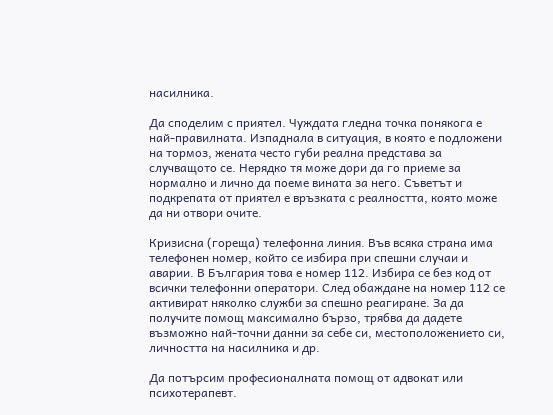насилника.

Да споделим с приятел. Чуждата гледна точка понякога е най-правилната. Изпаднала в ситуация, в която е подложени на тормоз, жената често губи реална представа за случващото се. Нерядко тя може дори да го приеме за нормално и лично да поеме вината за него. Съветът и подкрепата от приятел е връзката с реалността, която може да ни отвори очите.

Кризисна (гореща) телефонна линия. Във всяка страна има телефонен номер, който се избира при спешни случаи и аварии. В България това е номер 112. Избира се без код от всички телефонни оператори. След обаждане на номер 112 се активират няколко служби за спешно реагиране. За да получите помощ максимално бързо, трябва да дадете възможно най-точни данни за себе си, местоположението си, личността на насилника и др.

Да потърсим професионалната помощ от адвокат или психотерапевт.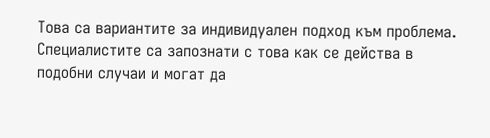Това са вариантите за индивидуален подход към проблема. Специалистите са запознати с това как се действа в подобни случаи и могат да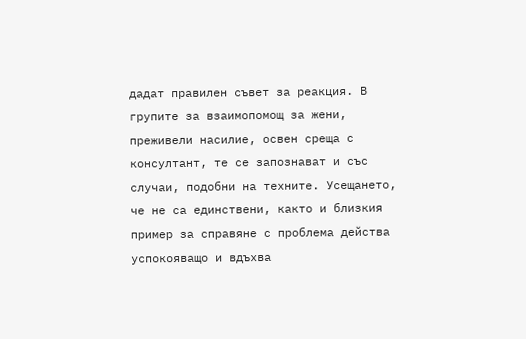дадат правилен съвет за реакция. В групите за взаимопомощ за жени, преживели насилие, освен среща с консултант, те се запознават и със случаи, подобни на техните. Усещането, че не са единствени, както и близкия пример за справяне с проблема действа успокояващо и вдъхва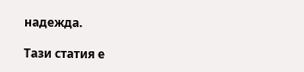надежда.

Tази статия е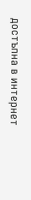достъпна в интернет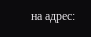на адрес: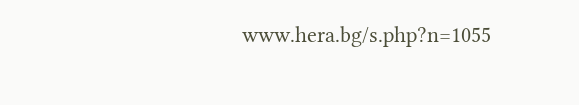www.hera.bg/s.php?n=1055